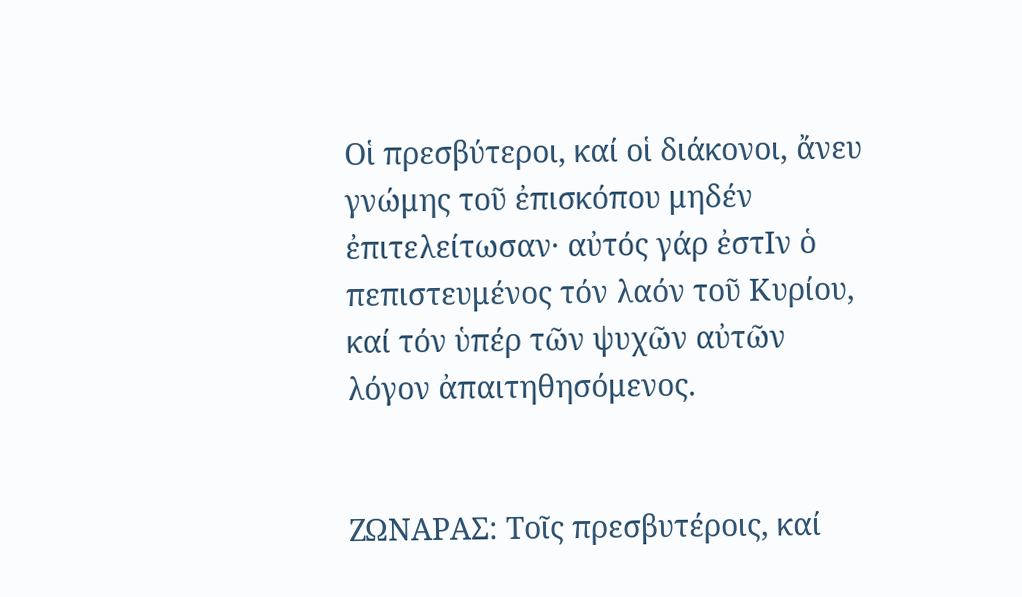Οἱ πρεσβύτεροι, καί οἱ διάκονοι, ἄνευ γνώμης τοῦ ἐπισκόπου μηδέν ἐπιτελείτωσαν· αὐτός γάρ ἐστΙν ὁ πεπιστευμένος τόν λαόν τοῦ Κυρίου, καί τόν ὑπέρ τῶν ψυχῶν αὐτῶν λόγον ἀπαιτηθησόμενος.


ΖΩΝΑΡΑΣ: Τοῖς πρεσβυτέροις, καί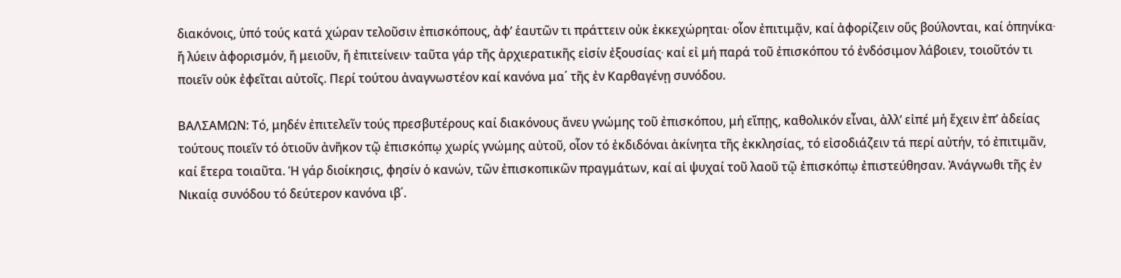διακόνοις, ὑπό τούς κατά χώραν τελοῦσιν ἐπισκόπους, ἀφ’ ἑαυτῶν τι πράττειν οὐκ ἐκκεχώρηται∙ οἷον ἐπιτιμᾷν, καί ἀφορίζειν οὕς βούλονται, καί ὁπηνίκα∙ ἤ λύειν ἀφορισμόν, ἤ μειοῦν, ἤ ἐπιτείνειν∙ ταῦτα γάρ τῆς ἀρχιερατικῆς εἰσίν ἐξουσίας∙ καί εἰ μή παρά τοῦ ἐπισκόπου τό ἐνδόσιμον λάβοιεν, τοιοῦτόν τι ποιεῖν οὐκ ἐφεῖται αὐτοῖς. Περί τούτου ἀναγνωστέον καί κανόνα μα΄ τῆς ἐν Καρθαγένῃ συνόδου.

ΒΑΛΣΑΜΩΝ: Τό, μηδέν ἐπιτελεῖν τούς πρεσβυτέρους καί διακόνους ἄνευ γνώμης τοῦ ἐπισκόπου, μή εἴπῃς, καθολικόν εἶναι, ἀλλ’ εἰπέ μή ἔχειν ἐπ’ ἀδείας τούτους ποιεῖν τό ὁτιοῦν ἀνῆκον τῷ ἐπισκόπῳ χωρίς γνώμης αὐτοῦ, οἷον τό ἐκδιδόναι ἀκίνητα τῆς ἐκκλησίας, τό εἰσοδιάζειν τά περί αὐτήν, τό ἐπιτιμᾶν, καί ἕτερα τοιαῦτα. Ἡ γάρ διοίκησις, φησίν ὁ κανών, τῶν ἐπισκοπικῶν πραγμάτων, καί αἱ ψυχαί τοῦ λαοῦ τῷ ἐπισκόπῳ ἐπιστεύθησαν. Ἀνάγνωθι τῆς ἐν Νικαίᾳ συνόδου τό δεύτερον κανόνα ιβ΄.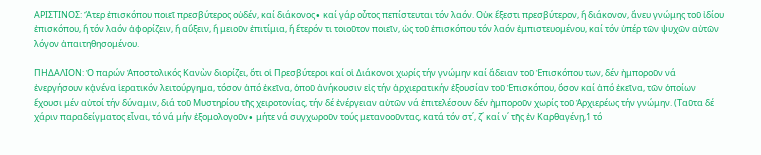ΑΡΙΣΤΙΝΟΣ: Ἄτερ ἐπισκόπου ποιεῖ πρεσβύτερος οὐδέν, καί διάκονος∙ καί γάρ οὗτος πεπίστευται τόν λαόν. Οὐκ ἔξεστι πρεσβύτερον, ἤ διάκονον, ἄνευ γνώμης τοῦ ἰδίου ἐπισκόπου, ἤ τόν λαόν ἀφορίζειν, ἤ αὔξειν, ἤ μειοῦν ἐπιτίμια, ἤ ἕτερόν τι τοιοῦτον ποιεῖν, ὡς τοῦ ἐπισκόπου τόν λαόν ἐμπιστευομένου, καί τόν ὑπέρ τῶν ψυχῶν αὐτῶν λόγον ἀπαιτηθησομένου.

ΠΗΔΑΛΙΟΝ: Ὁ παρών Ἀποστολικός Κανὼν διορίζει, ὅτι οἱ Πρεσβύτεροι καί οἱ Διάκονοι χωρίς τήν γνώμην καί ἄδειαν τοῦ Ἐπισκόπου των, δέν ἠμποροῦν νά ἐνεργήσουν κᾀνένα ἱερατικόν λειτούργημα, τόσον ἀπό ἐκεῖνα, ὁποῦ ἀνήκουσιν εἰς τήν ἀρχιερατικήν ἐξουσίαν τοῦ Ἐπισκόπου, ὅσον καί ἀπό ἐκεῖνα, τῶν ὁποίων ἔχουσι μέν αὐτοί τήν δύναμιν, διά τοῦ Μυστηρίου τῆς χειροτονίας, τήν δέ ἐνέργειαν αὐτῶν νά ἐπιτελέσουν δέν ἠμποροῦν χωρίς τοῦ Ἀρχιερέως τήν γνώμην. (Ταῦτα δέ χάριν παραδείγματος εἶναι, τό νά μήν ἐξομολογοῦν∙ μήτε νά συγχωροῦν τούς μετανοοῦντας, κατά τόν στ΄, ζ΄ καί ν΄ τῆς ἐν Καρθαγένῃ,1 τό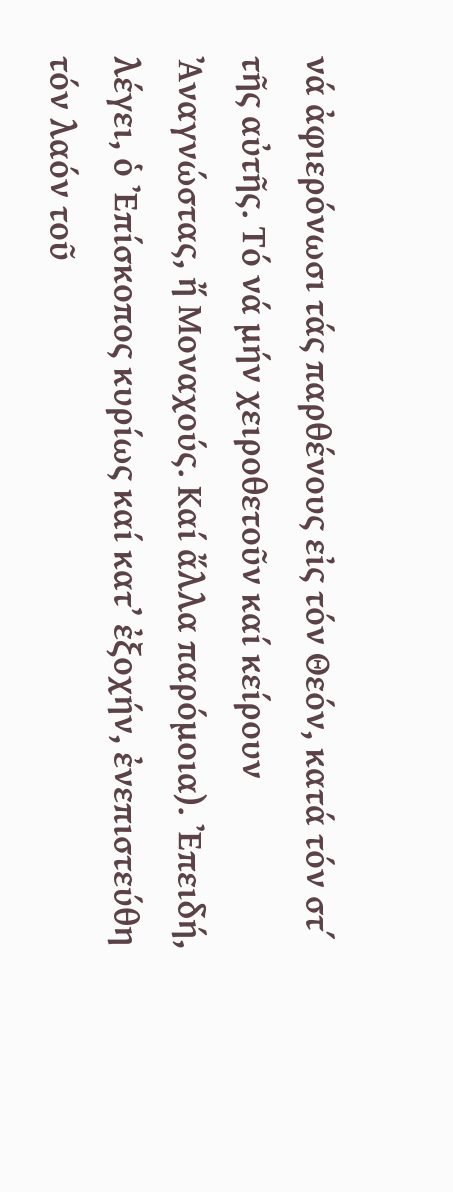νά ἀφιερόνωσι τάς παρθένους εἰς τόν Θεόν, κατά τόν στ΄ τῆς αὐτῆς. Τό νά μήν χειροθετοῦν καί κείρουν Ἀναγνώστας, ἤ Μοναχούς. Καί ἄλλα παρόμοια). Ἐπειδή, λέγει, ὁ Ἐπίσκοπος κυρίως καί κατ’ ἐξοχήν, ἐνεπιστεύθη τόν λαόν τοῦ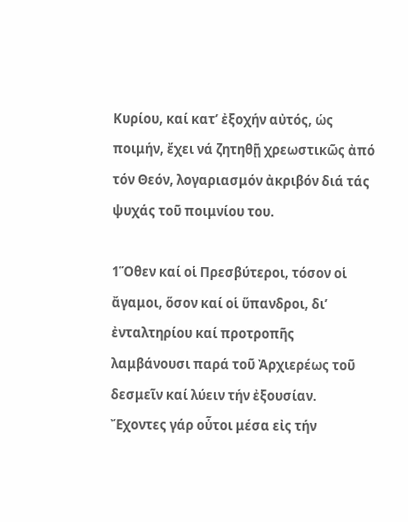Κυρίου, καί κατ’ ἐξοχήν αὐτός, ὡς ποιμήν, ἔχει νά ζητηθῇ χρεωστικῶς ἀπό τόν Θεόν, λογαριασμόν ἀκριβόν διά τάς ψυχάς τοῦ ποιμνίου του.

1Ὅθεν καί οἱ Πρεσβύτεροι, τόσον οἱ ἄγαμοι, ὅσον καί οἱ ὕπανδροι, δι’ ἐνταλτηρίου καί προτροπῆς λαμβάνουσι παρά τοῦ Ἀρχιερέως τοῦ δεσμεῖν καί λύειν τήν ἐξουσίαν. Ἔχοντες γάρ οὗτοι μέσα εἰς τήν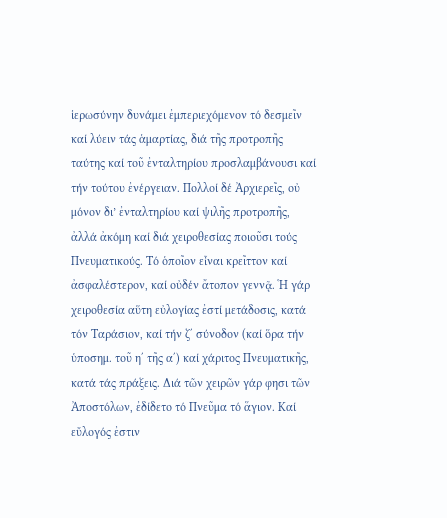ἱερωσύνην δυνάμει ἐμπεριεχόμενον τό δεσμεῖν καί λύειν τάς ἁμαρτίας, διά τῆς προτροπῆς ταύτης καί τοῦ ἐνταλτηρίου προσλαμβάνουσι καί τήν τούτου ἐνέργειαν. Πολλοί δέ Ἀρχιερεῖς, οὐ μόνον δι’ ἐνταλτηρίου καί ψιλῆς προτροπῆς, ἀλλά ἀκόμη καί διά χειροθεσίας ποιοῦσι τούς Πνευματικούς. Τό ὁποῖον εἶναι κρεῖττον καί ἀσφαλέστερον, καί οὐδέν ἄτοπον γεννᾷ. Ἡ γάρ χειροθεσία αὕτη εὐλογίας ἐστί μετάδοσις, κατά τόν Ταράσιον, καί τήν ζ΄ σύνοδον (καί ὅρα τήν ὑποσημ. τοῦ η΄ τῆς α΄) καί χάριτος Πνευματικῆς, κατά τάς πράξεις. Διά τῶν χειρῶν γάρ φησι τῶν Ἀποστόλων, ἐδίδετο τό Πνεῦμα τό ἅγιον. Καί εὔλογός ἐστιν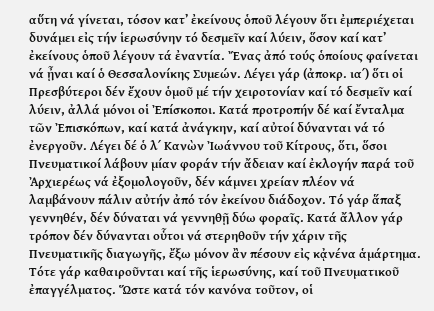αὕτη νά γίνεται, τόσον κατ’ ἐκείνους ὁποῦ λέγουν ὅτι ἐμπεριέχεται δυνάμει εἰς τήν ἱερωσύνην τό δεσμεῖν καί λύειν, ὅσον καί κατ’ ἐκείνους ὁποῦ λέγουν τά ἐναντία. Ἔνας ἀπό τούς ὁποίους φαίνεται νά ᾖναι καί ὁ Θεσσαλονίκης Συμεών. Λέγει γάρ (ἀποκρ. ια΄) ὅτι οἱ Πρεσβύτεροι δέν ἔχουν ὁμοῦ μέ τήν χειροτονίαν καί τό δεσμεῖν καί λύειν, ἀλλά μόνοι οἱ Ἐπίσκοποι. Κατά προτροπήν δέ καί ἔνταλμα τῶν Ἐπισκόπων, καί κατά ἀνάγκην, καί αὐτοί δύνανται νά τό ἐνεργοῦν. Λέγει δέ ὁ λ΄ Κανὼν Ἰωάννου τοῦ Κίτρους, ὅτι, ὅσοι Πνευματικοί λάβουν μίαν φοράν τήν ἄδειαν καί ἐκλογήν παρά τοῦ Ἀρχιερέως νά ἐξομολογοῦν, δέν κάμνει χρείαν πλέον νά λαμβάνουν πάλιν αὐτήν ἀπό τόν ἐκείνου διάδοχον. Τό γάρ ἅπαξ γεννηθέν, δέν δύναται νά γεννηθῇ δύω φοραῖς. Κατά ἄλλον γάρ τρόπον δέν δύνανται οὗτοι νά στερηθοῦν τήν χάριν τῆς Πνευματικῆς διαγωγῆς, ἔξω μόνον ἂν πέσουν εἰς κᾀνένα ἁμάρτημα. Τότε γάρ καθαιροῦνται καί τῆς ἱερωσύνης, καί τοῦ Πνευματικοῦ ἐπαγγέλματος. Ὥστε κατά τόν κανόνα τοῦτον, οἱ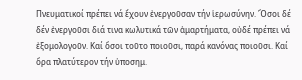Πνευματικοί πρέπει νά ἔχουν ἐνεργοῦσαν τήν ἱερωσύνην. Ὅσοι δέ δέν ἐνεργοῦσι διά τινα κωλυτικά τῶν ἁμαρτήματα, οὐδέ πρέπει νά ἐξομολογοῦν. Καί ὅσοι τοῦτο ποιοῦσι, παρά κανόνας ποιοῦσι. Καί ὅρα πλατύτερον τήν ὑποσημ.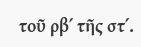τοῦ ρβ΄ τῆς στ΄.